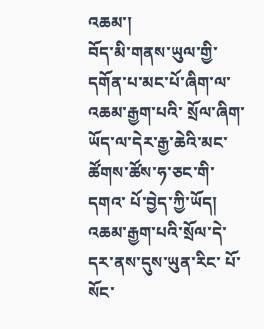འཆམ་།
བོད་མི་གནས་ཡུལ་གྱི་དགོན་པ་མང་པོ་ཞིག་ལ་འཆམ་རྒྱག་པའི་ སྲོལ་ཞིག་ཡོད་ལ་དེར་རྒྱ་ཆེའི་མང་ཚོགས་ཚོས་ཧ་ཅང་གི་དགའ་ པོ་བྱེད་ཀྱི་ཡོད། འཆམ་རྒྱག་པའི་སྲོལ་དེ་དར་ནས་དུས་ཡུན་རིང་ པོ་སོང་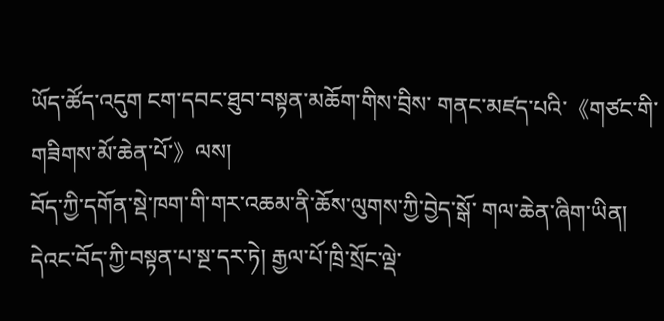ཡོད་ཚོད་འདུག ངག་དབང་ཐུབ་བསྟན་མཆོག་གིས་བྲིས་ གནང་མཛད་པའི་《གཙང་གི་གཟིགས་མོ་ཆེན་པོ་》ལས།
བོད་ཀྱི་དགོན་སྡེ་ཁག་གི་གར་འཆམ་ནི་ཆོས་ལུགས་ཀྱི་བྱེད་སྒོ་ གལ་ཆེན་ཞིག་ཡིན། དེའང་བོད་ཀྱི་བསྟན་པ་སྔ་དར་ཏེ། རྒྱལ་པོ་ཁྲི་སྲོང་ལྡེ་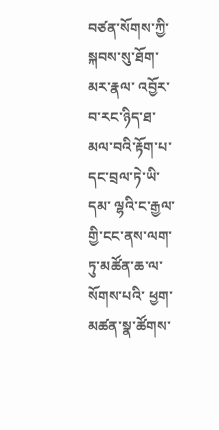བཙན་སོགས་ཀྱི་སྐབས་སུ་ཐོག་མར་རྣལ་ འབྱོར་བ་རང་ཉིད་ཐ་མལ་བའི་རྟོག་པ་དང་བྲལ་ཏེ་ཡི་དམ་ ལྷའི་ང་རྒྱལ་གྱི་ངང་ནས་ལག་ཏུ་མཚོན་ཆ་ལ་སོགས་པའི་ ཕྱག་མཚན་སྣ་ཚོགས་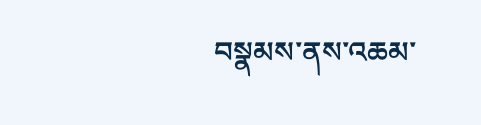བསྣམས་ནས་འཆམ་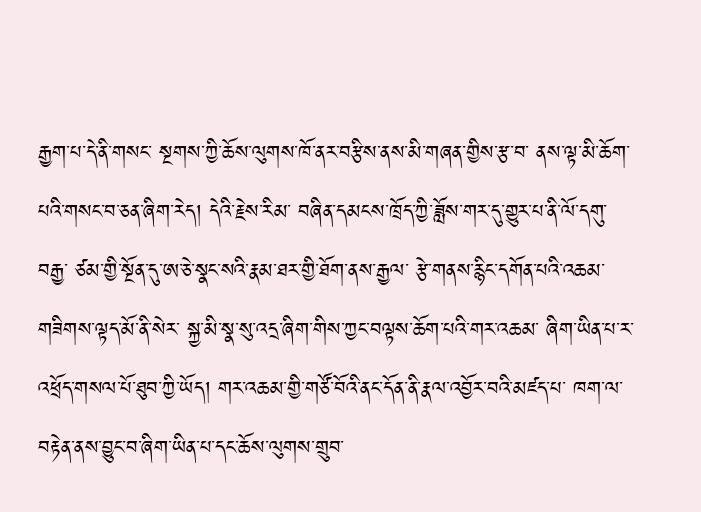རྒྱག་པ་དེ་ནི་གསང་ སྔགས་ཀྱི་ཆོས་ལུགས་ཁོ་ནར་བརྩིས་ནས་མི་གཞན་གྱིས་རྩ་བ་ ནས་ལྟ་མི་ཆོག་པའི་གསང་བ་ཅན་ཞིག་རེད། དེའི་རྗེས་རིམ་ བཞིན་དམངས་ཁྲོད་ཀྱི་ཟློས་གར་དུ་གྱུར་པ་ནི་ལོ་དགུ་བརྒྱ་ ཙམ་གྱི་སྔོན་དུ་ཨ་ཅེ་སྣང་སའི་རྣམ་ཐར་གྱི་ཐོག་ནས་རྒྱལ་ རྩེ་གནས་རྙིང་དགོན་པའི་འཆམ་གཟིགས་ལྟད་མོ་ནི་སེར་ སྐྱ་མི་སྣ་སུ་འདྲ་ཞིག་གིས་ཀྱང་བལྟས་ཆོག་པའི་གར་འཆམ་ ཞིག་ཡིན་པ་ར་འཕྲོད་གསལ་པོ་ཐུབ་ཀྱི་ཡོད། གར་འཆམ་གྱི་གཙོ་བོའི་ནང་དོན་ནི་རྣལ་འབྱོར་བའི་མཛད་པ་ ཁག་ལ་བརྟེན་ནས་བྱུང་བ་ཞིག་ཡིན་པ་དང་ཆོས་ལུགས་གྲུབ་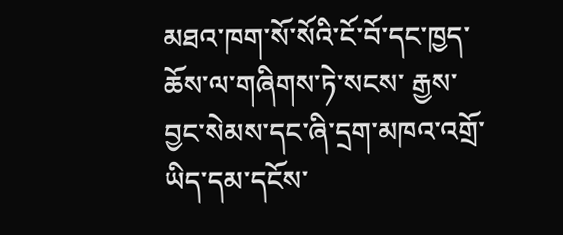མཐའ་ཁག་སོ་སོའི་ངོ་བོ་དང་ཁྱད་ཆོས་ལ་གཞིགས་ཏེ་སངས་ རྒྱས་བྱང་སེམས་དང་ཞི་དྲག་མཁའ་འགྲོ་ཡིད་དམ་དངོས་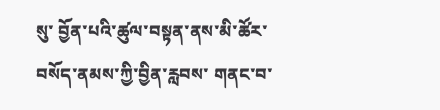སུ་ བྱོན་པའི་ཚུལ་བསྟན་ནས་མི་ཚོར་བསོད་ནམས་ཀྱི་བྱིན་རླབས་ གནང་བ་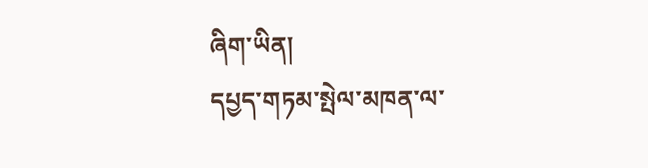ཞིག་ཡིན།
དཔྱད་གཏམ་སྤེལ་མཁན་ལ་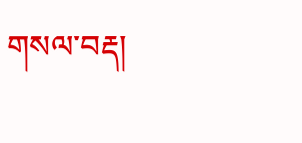གསལ་བརྡ།